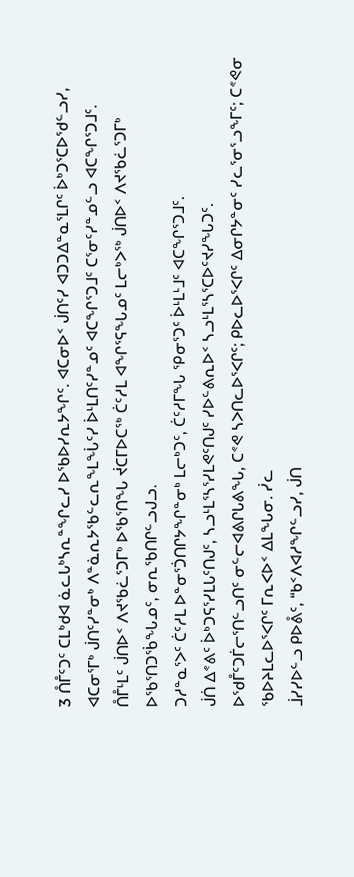3 ᑍᒤᑦᑐᑦ ᑕᒪᒃᑯᐊ ᓈᓚᒐᒃᓴᕆᓐᖏᓚᓯ ᐅᖃᐅᓯᕆᔭᖏᑦ. ᐊᑕᓂᐅᑉ ᒎᑎᑦᓯ ᐊᑐᑐᐃᓐᓇᕐᒪᒋᑦ ᐆᒃᑐᕐᑕᐅᖁᓪᓗᓯ, ᐊᑕᓂᕐᒥᒃ ᒎᑎᑦᓯᓐᓂᒃ ᐱᓐᓈᕆᔭᖃᓪᓚᕆᖕᒪᖔᑦᓯ ᐆᒻᒪᑎᑦᓯᓐᓄᑦ ᐊᑕᖏᕐᑐᒧᑦ ᑕᕐᓂᑦᓯᓐᓄᓪᓗ ᐊᑕᖏᕐᑐᒧᑦ.
ᑍᒤᒻᒪᑦ ᒎᑎᐅᑉ ᐱᔪᖃᓛᕐᑐᒥᒃ ᐅᖃᕐᑎᖓ ᔫᑕᒥᐅᑕᖅ ᑖᑦᓱᒪ ᐊᖏᕐᕋᖓᓄᑦ ᒪᓕᒃᐳᖅ ᒎᑎᐅᑉ ᐱᔪᖃᓛᕐᑐᒥᒃ ᐅᖃᕐᑎᑐᖄᖓᓄᑦ, ᓂᕆᖃᑎᒋᓪᓗᒍᓗ.
ᑐᓱᓐᓇᕐᐳᑦ ᑖᑦᓱᒪ ᐅᓐᓂᕐᑑᑎᒋᔭᖏᓐᓂᒃ ᒪᓕᒃᑐᑦ, ᑖᑦᓱᒥᖓ ᕿᓂᕐᑐᑦ ᐆᒻᒪᒻᒧᑦ ᐊᑕᖏᕐᑐᒧᑦ.
ᒎᑏ ᐃᕝᕕᑦ ᐆᒃᑐᕋᕐᓯᒪᒐᑦᑎᒍᑦ, ᓴᓗᒻᒪᕐᓴᕐᓯᒪᕙᑦᑎᒍᑦ ᓯᐅᓪᕕᕆᐅᑉ ᓴᓗᒻᒪᕐᓴᕐᑕᐅᑦᔪᓯᖓᑐᑦ.
ᐅᖁᒤᑦᑐᒦᓕᕐᑎᓪᓗᑎᑦ ᓂᓪᓕᐊᕕᒋᒐᕕᖓ, ᑕᕝᕙ ᓴᐳᑎᓚᐅᕐᐸᒋᑦ; ᑭᐅᓚᐅᕐᐸᒋᑦ ᐃᓂᒋᔭᓐᓂᑦ ᓯᓚᕐᓂᕐᓗᖕᒥᑦ; ᑕᕝᕙᓂ ᖃᐅᔨᒪᓚᐅᕐᐸᒋᑦ ᒥᕆᐸᐅᑉ ᐃᒪᖓᓂ. ᓰᓚ
ᒨᓯᓯᐅᓪᓗ ᑭᐅᕔᑦ, “ᑲᑉᐱᐊᓱᖏᓪᓗᓯ, ᒎᑎ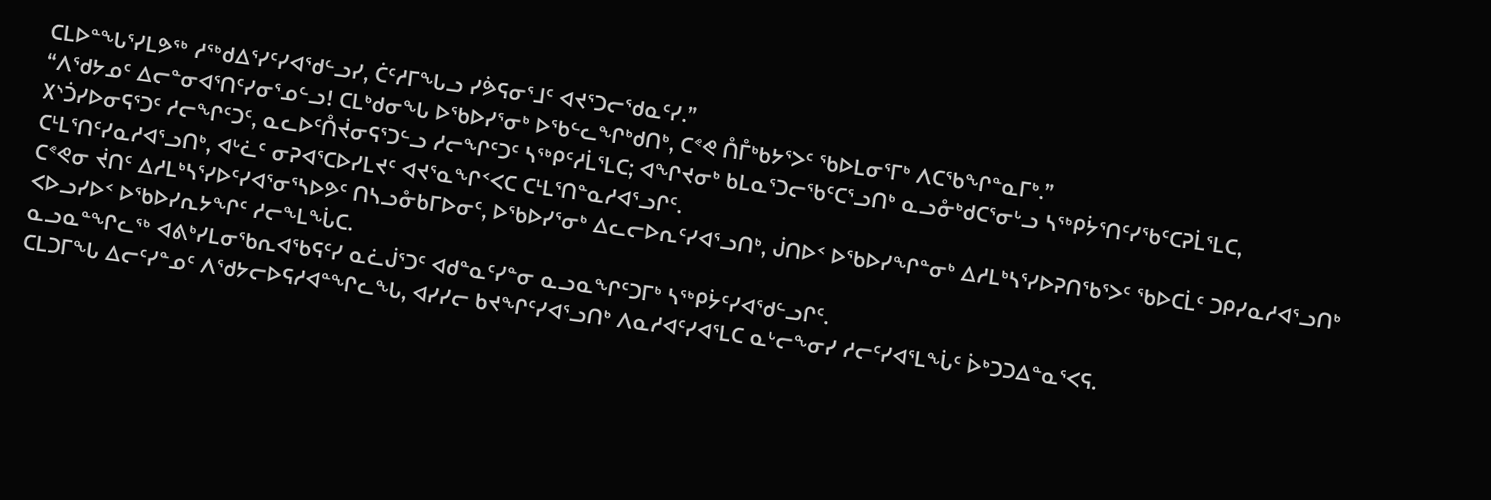ᑕᒪᐅᓐᖓᕐᓯᒪᕗᖅ ᓱᖅᑯᐃᕐᓯᑦᓯᐊᖁᓪᓗᓯ, ᑖᑦᓱᒥᖓᓗ ᓯᕘᕋᓂᕐᒧᑦ ᐊᔪᕐᑐᓕᖁᓇᑦᓯ.”
“ᐱᖁᔭᓄᑦ ᐃᓕᓐᓂᐊᕐᑎᑦᓯᓂᕐᓄᓪᓗ! ᑕᒪᒃᑯᓂᖓ ᐅᖃᐅᓯᕐᓂᒃ ᐅᖃᓪᓚᖏᒃᑯᑎᒃ, ᑕᕝᕙ ᑍᒤᒃᑲᔭᕐᐳᑦ ᖃᐅᒪᓂᕐᒥᒃ ᐱᑕᖃᖏᓐᓇᒥᒃ.”
᙭ᔅᑑᓯᐅᓂᕋᕐᑐᑦ ᓱᓕᖏᑦᑐᑦ, ᓇᓚᐅᑦᑍᔫᓂᕋᕐᑐᓪᓗ ᓱᓕᖏᑦᑐᑦ ᓴᖅᑭᑦᓱᒫᕐᒪᑕ; ᐊᖏᔪᓂᒃ ᑲᒪᓇᕐᑐᓕᖃᑦᑕᕐᓗᑎᒃ ᓇᓗᓁᒃᑯᑕᕐᓂᒡᓗ ᓴᖅᑭᔮᕐᑎᑦᓯᖃᑦᑕᕈᒫᕐᒪᑕ, ᑕᒻᒪᕐᑎᑦᓯᓇᓱᐊᕐᓗᑎᒃ, ᐊᒡᓛᑦ ᓂᕈᐊᕐᑕᐅᓯᒪᔪᑦ ᐊᔪᕐᓇᖏᑉᐸᑕ ᑕᒻᒪᕐᑎᓐᓇᓱᐊᕐᓗᒋᑦ.
ᑕᕝᕙᓂ ᔫᑎᑦ ᐃᓱᒪᒃᓴᕐᓯᐅᑦᓯᐊᕐᓂᕐᓴᐅᕗᑦ ᑎᓴᓗᓁᑲᒥᐅᓂᑦ, ᐅᖃᐅᓯᕐᓂᒃ ᐃᓚᓕᐅᕆᑦᓯᐊᕐᓗᑎᒃ, ᒎᑎᐅᑉ ᐅᖃᐅᓯᖏᓐᓂᒃ ᐃᓱᒪᒃᓴᕐᓯᐅᕈᑎᖃᕐᐳᑦ ᖃᐅᑕᒫᑦ ᑐᑭᓯᓇᓱᐊᕐᓗᑎᒃ ᐸᐅᓗᓯᐅᑉ ᐅᖃᐅᓯᕆᔭᖏᑦ ᓱᓕᖕᒪᖔᑕ.
ᓇᓗᓇᓐᖏᓚᖅ ᐊᕕᒃᓯᒪᓂᖃᕆᐊᖃᕋᑦᓯ ᓇᓛᒎᕐᑐᑦ ᐊᑯᓐᓇᑦᓯᓐᓂ ᓇᓗᓇᖏᑦᑐᒥᒃ ᓴᖅᑭᔮᑦᓯᐊᖁᓪᓗᒋᑦ.
ᑕᒪᑐᒥᖓ ᐃᓕᑦᓯᓐᓄᑦ ᐱᖁᔭᓕᐅᕋᓱᐊᓐᖏᓚᖓ, ᐊᓯᓯᓕ ᑲᔪᖏᑦᓯᐊᕐᓗᑎᒃ ᐱᓇᓱᐊᑦᓯᐊᕐᒪᑕ ᓇᒡᓕᖕᓂᓯ ᓱᓕᑦᓯᐊᕐᒪᖔᑦ ᐆᒃᑐᑐᐃᓐᓇᕐᐸᕋ.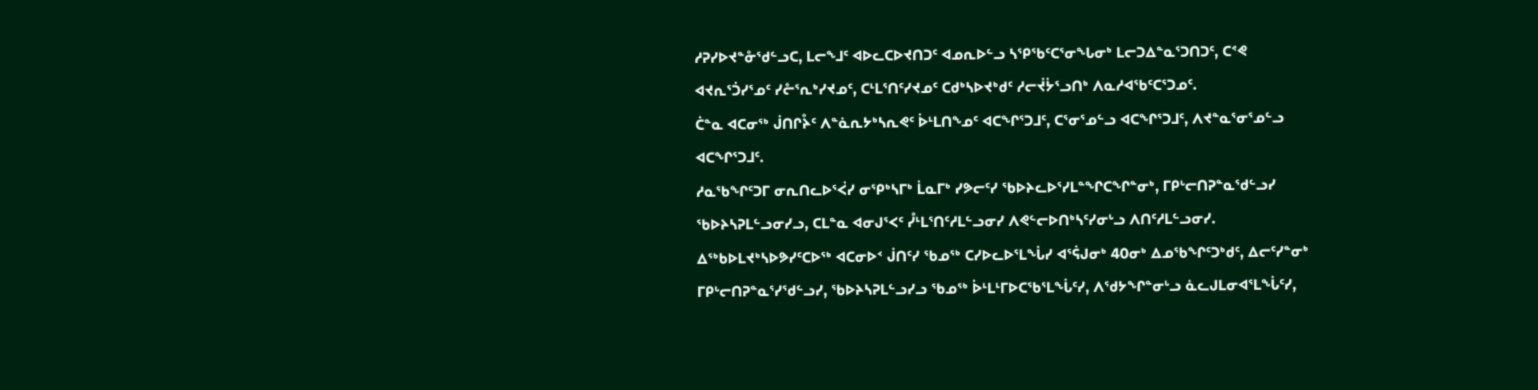ᓱᕈᓯᐅᔪᓐᓁᖁᓪᓗᑕ, ᒪᓕᖕᒧᑦ ᐊᐅᓚᑕᐅᔪᑎᑐᑦ ᐊᓄᕆᐅᓪᓗ ᓴᕿᖃᑦᑕᕐᓂᖓᓂᒃ ᒪᓕᑐᐃᓐᓇᕐᑐᑎᑐᑦ, ᑕᕝᕙ ᐊᔪᕆᕐᑑᓯᕐᓄᑦ ᓯᓔᕐᕆᒃᓯᔪᓄᑦ, ᑕᒻᒪᕐᑎᑦᓯᔪᓄᑦ ᑕᑯᒃᓴᐅᔪᒃᑯᑦ ᓱᓕᔫᔮᕐᓗᑎᒃ ᐱᓇᓱᐊᖃᑦᑕᕐᑐᓄᑦ.
ᑖᓐᓇ ᐊᑕᓂᖅ ᒎᑎᒋᔧᑦ ᐱᓐᓈᕆᔭᒃᓴᕆᕙᑦ ᐆᒻᒪᑎᖕᓄᑦ ᐊᑕᖏᕐᑐᒧᑦ, ᑕᕐᓂᕐᓄᓪᓗ ᐊᑕᖏᕐᑐᒧᑦ, ᐱᔪᓐᓇᕐᓂᕐᓄᓪᓗ ᐊᑕᖏᕐᑐᒧᑦ.
ᓱᓇᖃᖏᑦᑐᒥ ᓂᕆᑎᓚᐅᕐᐹᓯ ᓂᕿᒃᓴᒥᒃ ᒫᓇᒥᒃ ᓯᕗᓕᑦᓯ ᖃᐅᔨᓚᐅᕐᓯᒪᓐᖏᑕᖏᓐᓂᒃ, ᒥᑭᒡᓕᑎᕈᓐᓇᖁᓪᓗᓯ ᖃᐅᔨᓴᕈᒪᓪᓗᓂᓯᓗ, ᑕᒪᓐᓇ ᐊᓂᒍᕐᐸᑦ ᓮᒻᒪᕐᑎᑦᓱᒪᓪᓗᓂᓯ ᐱᕙᓪᓕᐅᑎᒃᓴᑦᓯᓂᒡᓗ ᐱᑎᑦᓱᒪᓪᓗᓂᓯ.
ᐃᖅᑲᐅᒪᔪᒃᓴᐅᕗᓯᑦᑕᐅᖅ ᐊᑕᓂᐅᑉ ᒎᑎᑦᓯ ᖃᓄᖅ ᑕᓯᐅᓚᐅᕐᒪᖔᓯ ᐊᕐᕌᒍᓂᒃ 40ᓂᒃ ᐃᓄᖃᖏᑦᑐᒃᑯᑦ, ᐃᓕᑦᓯᓐᓂᒃ ᒥᑭᒡᓕᑎᕈᓐᓇᕐᓯᖁᓪᓗᓯ, ᖃᐅᔨᓴᕈᒪᓪᓗᓯᓗ ᖃᓄᖅ ᐆᒻᒪᒻᒥᐅᑕᖃᕐᒪᖔᑦᓯ, ᐱᖁᔭᖏᓐᓂᒡᓗ ᓈᓚᒍᒪᓂᐊᕐᒪᖔᑦᓯ,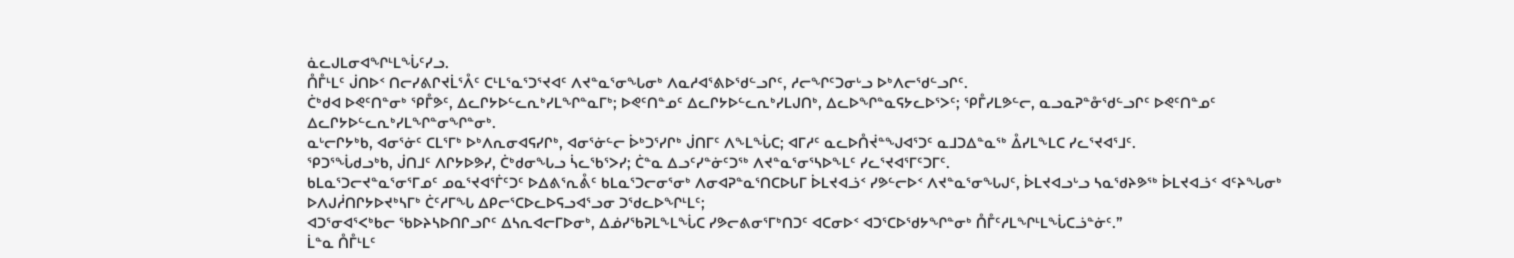ᓈᓚᒍᒪᓂᐊᖏᒻᒪᖔᑦᓯᓗ.
ᑍᒤᒻᒪᑦ ᒎᑎᐅᑉ ᑎᓕᓯᕕᒋᔪᒫᕐᐰᑦ ᑕᒻᒪᕐᓇᕐᑐᕐᔪᐊᑦ ᐱᔪᓐᓇᕐᓂᖓᓂᒃ ᐱᓇᓱᐊᕐᕕᐅᖁᓪᓗᒋᑦ, ᓱᓕᖏᑦᑐᓂᒡᓗ ᐅᒃᐱᓕᖁᓪᓗᒋᑦ.
ᑖᒃᑯᐊ ᐅᕙᑦᑎᓐᓂᒃ ᕿᒤᕗᑦ, ᐃᓚᒋᔭᐅᓪᓚᕆᒃᓯᒪᖏᓐᓇᒥᒃ; ᐅᕙᑦᑎᓐᓄᑦ ᐃᓚᒋᔭᐅᓪᓚᕆᒃᓯᒪᒍᑎᒃ, ᐃᓚᐅᖏᓐᓇᕋᔭᓚᐅᕐᐳᑦ; ᕿᒤᓯᒪᕗᓪᓕ, ᓇᓗᓇᕈᓐᓁᖁᓪᓗᒋᑦ ᐅᕙᑦᑎᓐᓄᑦ ᐃᓚᒋᔭᐅᓪᓚᕆᒃᓯᒪᖏᓐᓂᖏᓐᓂᒃ.
ᓇᒡᓕᒋᔭᒃᑲ, ᐊᓂᕐᓃᑦ ᑕᒪᕐᒥᒃ ᐅᒃᐱᕆᓂᐊᕋᓯᒋᒃ, ᐊᓂᕐᓃᓪᓕ ᐆᒃᑐᕐᓯᒋᒃ ᒎᑎᒥᑦ ᐱᖕᒪᖔᑕ; ᐊᒥᓱᑦ ᓇᓚᐅᑍᔫᓐᖑᐊᕐᑐᑦ ᓇᒧᑐᐃᓐᓇᖅ ᐂᓯᒪᖕᒪᑕ ᓯᓚᕐᔪᐊᕐᒧᑦ.
ᕿᑐᕐᖔᑯᓗᒃᑲ, ᒎᑎᒧᑦ ᐱᒋᔭᐅᕗᓯ, ᑖᒃᑯᓂᖓᓗ ᓵᓚᖃᕐᐳᓯ; ᑖᓐᓇ ᐃᓗᑦᓯᓐᓃᑦᑐᖅ ᐱᔪᓐᓇᕐᓂᕐᓴᐅᖕᒪᑦ ᓯᓚᕐᔪᐊᕐᒥᑦᑐᒥᑦ.
ᑲᒪᓇᕐᑐᓕᔪᓐᓇᕐᓂᕐᒥᓄᑦ ᓄᓇᕐᔪᐊᕐᒦᑦᑐᑦ ᐅᐃᕕᕐᕆᕔᑦ ᑲᒪᓇᕐᑐᓕᓂᕐᓂᒃ ᐱᓂᐊᕈᓐᓇᕐᑎᑕᐅᒐᒥ ᐆᒪᔪᐊᓘᑉ ᓯᕗᓪᓕᐅᑉ ᐱᔪᓐᓇᕐᓂᖓᒍᑦ, ᐆᒪᔪᐊᓗᒡᓗ ᓴᓇᖁᔨᕗᖅ ᐆᒪᔪᐊᓘᑉ ᐊᑦᔨᖓᓂᒃ ᐅᐱᒍᓲᑎᒋᔭᐅᔪᒃᓴᒥᒃ ᑖᑦᓱᒥᖓ ᐃᑭᓕᕐᑕᐅᓚᐅᕋᓗᐊᕐᓗᓂ ᑐᖁᓚᐅᖏᒻᒪᑦ;
ᐊᑐᕐᓂᐊᕐᐸᒃᑲᓕ ᖃᐅᔨᓴᐅᑎᒋᓗᒋᑦ ᐃᓴᕆᐊᓕᒥᐅᓂᒃ, ᐃᓅᓯᖃᕈᒪᖕᒪᖔᑕ ᓯᕗᓕᕕᓂᕐᒥᒃᑎᑐᑦ ᐊᑕᓂᐅᑉ ᐊᑐᕐᑕᐅᖁᔭᖏᓐᓂᒃ ᑍᒤᑦᓱᒪᖏᒻᒪᖔᑕᓘᓐᓃᑦ.”
ᒫᓐᓇ ᑍᒤᒻᒪᑦ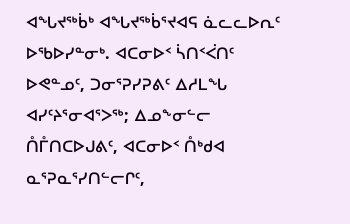ᐊᖓᔪᖅᑳᒃ ᐊᖓᔪᖅᑳᕐᔪᐊᕋ ᓈᓚᓚᐅᕆᑦ ᐅᖃᐅᓯᓐᓂᒃ. ᐊᑕᓂᐅᑉ ᓵᑎᑉᐹᑎᑦ ᐅᕙᓐᓄᑦ, ᑐᓂᕐᕈᓯᕈᕕᑦ ᐃᓱᒪᖓ ᐊᓯᑦᔨᕐᓂᐊᕐᐳᖅ; ᐃᓄᖕᓂᓪᓕ ᑍᒤᑎᑕᐅᒍᕕᑦ, ᐊᑕᓂᐅᑉ ᑍᒃᑯᐊ ᓇᕐᕈᓇᕐᓯᑎᓪᓕᒋᑦ,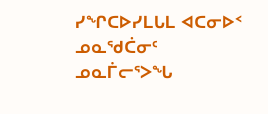ᓯᖏᑕᐅᓯᒪᒐᒪ ᐊᑕᓂᐅᑉ ᓄᓇᖁᑖᓂᑦ ᓄᓇᒦᓕᕐᐳᖓ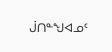ᒎᑎᓐᖑᐊᓄᑦ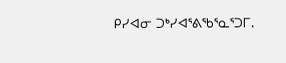ᑭᓯᐊᓂ ᑐᒃᓯᐊᕐᕕᖃᕐᓇᕐᑐᒥ.